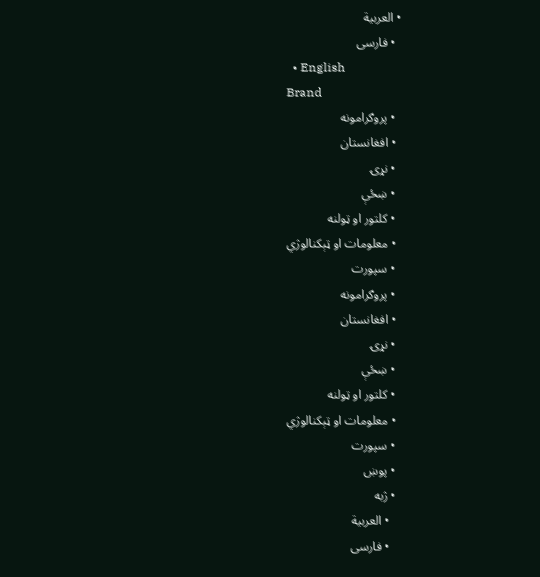• العربية
  • فارسی
  • English
Brand
  • پروګرامونه
  • افغانستان
  • نړۍ
  • ښځې
  • کلتور او ټولنه
  • معلومات او ټېکنالوژي
  • سپورت
  • پروګرامونه
  • افغانستان
  • نړۍ
  • ښځې
  • کلتور او ټولنه
  • معلومات او ټېکنالوژي
  • سپورت
  • پوښ
  • ژبه
    • العربية
    • فارسی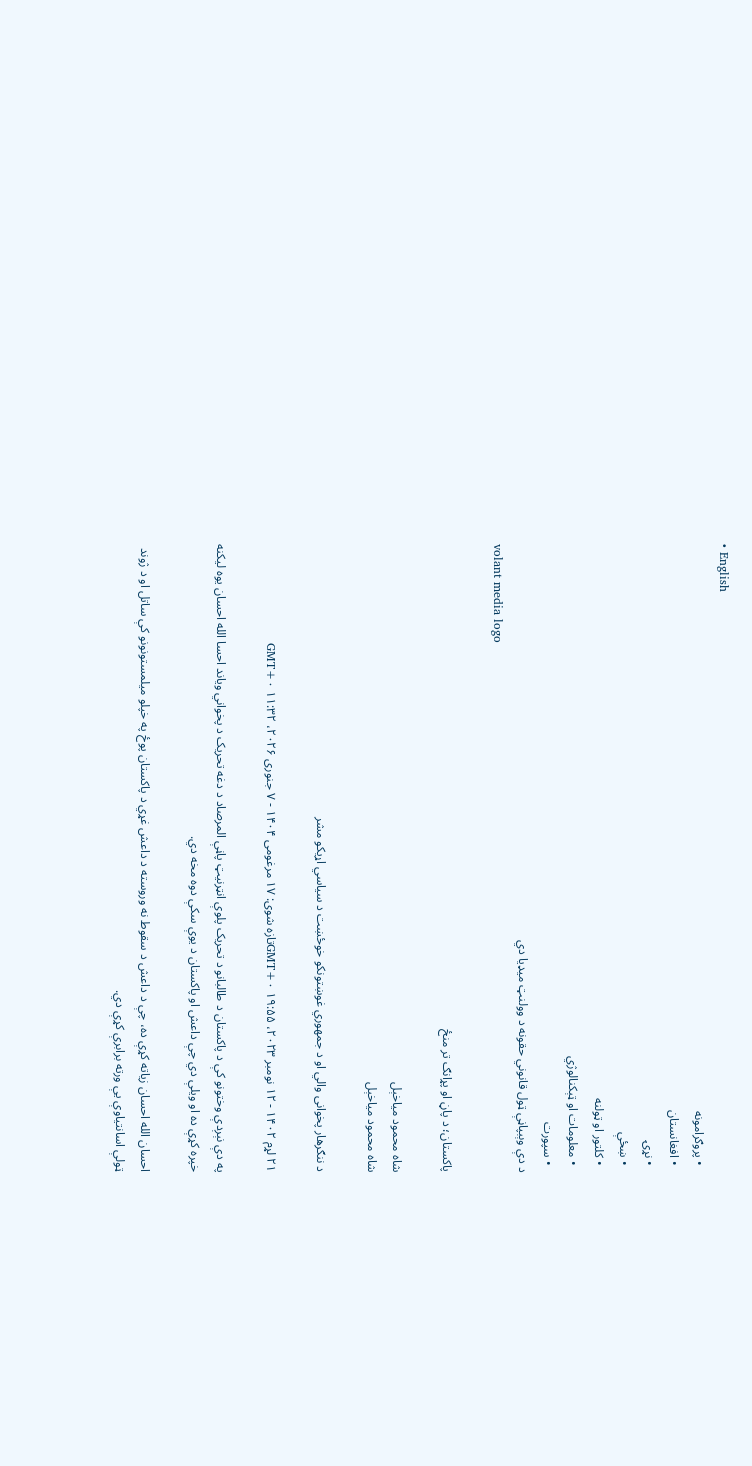• English
  • پروګرامونه
  • افغانستان
  • نړۍ
  • ښځې
  • کلتور او ټولنه
  • معلومات او ټېکنالوژي
  • سپورت
د دې وېبپاڼې ټول قانوني حقونه د وولنټ میډیا دي
volant media logo

پاکستان؛ د پاڼ او پړانګ تر منځ

شاه محمود میاخېل
شاه محمود میاخېل

د ننګرهار پخوانی والي او د جمهوري غوښتونکو خوځښت د سیاسي اړیکو مشر

۲۱ لړم ۱۴۰۲ - ۱۲ نومبر ۲۰۲۳، ۱۹:۵۵ GMT+۰تازه شوی: ۱۷ مرغومی ۱۴۰۴ - ۷ جنوری ۲۰۲۶، ۱۱:۳۲ GMT+۰

په دې نېږدې وختونو کې د پاکستان د طالبانو د تحریک پلوې انټرنیټ پاڼې المرصاد د دغه تحریک د پخواني ویاند احسا الله احسان یوه لیکنه خپره کړې ده او ویلې دي چې داعش او پاکستان د یوې سکې دوه مخه دي.

احسان الله احسان زیاته کړې ده، چې د داعش د سقوط نه وروسته د داعش غړي د پاکستان پوځ په خپلو میلمستونونو کې ساتل او د ژوند ټولې اسانتیاوې یې ورته برابرې کړې دي.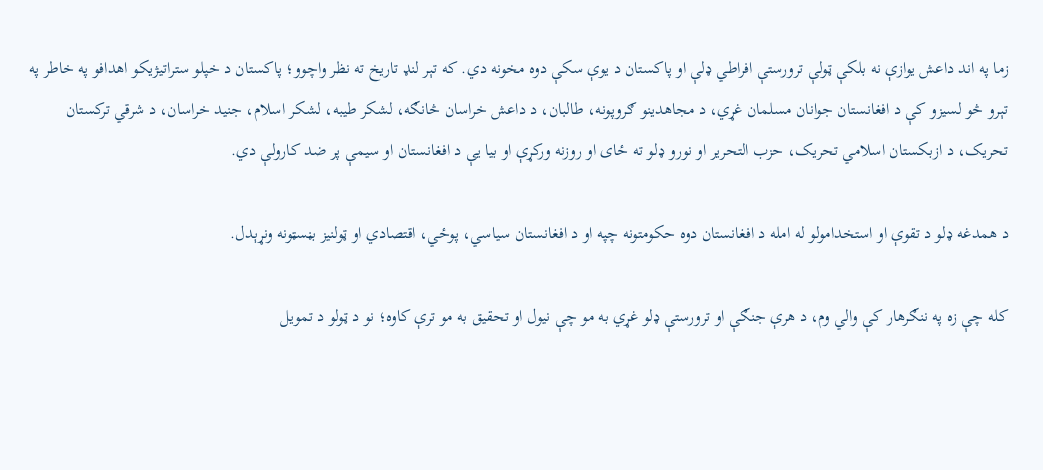زما په اند داعش یوازې نه بلکې ټولې ترورستې افراطي ډلې او پاکستان د یوې سکې دوه مخونه دي. که تېر لنډ تاریخ ته نظر واچوو؛ پاکستان د خپلو ستراتیژیکو اهدافو په خاطر په تېرو څو لسیزو کې د افغانستان جوانان مسلمان غړي، د مجاهدینو ګروپونه، طالبان، د داعش خراسان څانګه، لشکر طیبه، لشکر اسلام، جنید خراسان، د شرقي ترکستان تحریک، د ازبکستان اسلامي تحریک، حزب التحریر او نورو ډلو ته ځای او روزنه ورکړې او بیا یې د افغانستان او سیمې پر ضد کارولې دي.

د همدغه ډلو د تقوې او استخدامولو له امله د افغانستان دوه حکومتونه چپه او د افغانستان سیاسي، پوځي، اقتصادي او ټولنیز بڼسټونه ونړېدل.

کله چې زه په ننګرهار کې والي وم، د هرې جنګې او ترورستې ډلو غړي به مو چې نیول او تحقیق به مو ترې کاوه؛ نو د ټولو د تمویل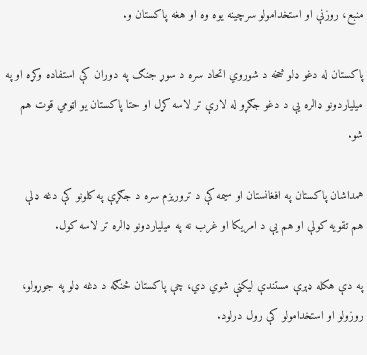منبع، روزنې او استخدامولو سرچینه یوه وه او هغه پاکستان و.

پاکستان له دغو ډلو څخه د شوروي اتحاد سره د سوړ جنګ په دوران کې استفاده وکړه او په میلیاردونو ډالره یې د دغو جګړو له لارې تر لاسه کړل او حتا پاکستان یو اټومي قوت هم شو.

همداشان پاکستان په افغانستان او سیمه کې د تروریزم سره د جګړې په کلونو کې دغه ډلې هم تقویه کولې او هم یې د امریکا او غرب نه په میلیاردونو ډالره تر لاسه کول.

په دې هکله ډېرې مستندې لیکنې شوي دي، چې پاکستان څنګه د دغه ډلو په جوړولو، روزولو او استخدامولو کې رول درلود.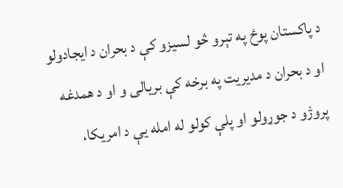د پاکستان پوځ په تېرو څو لسیزو کې د بحران د ایجادولو او د بحران د مدیریت په برخه کې بریالی و او د همدغه پروژو د جوړولو او پلې کولو له امله یې د امریکا،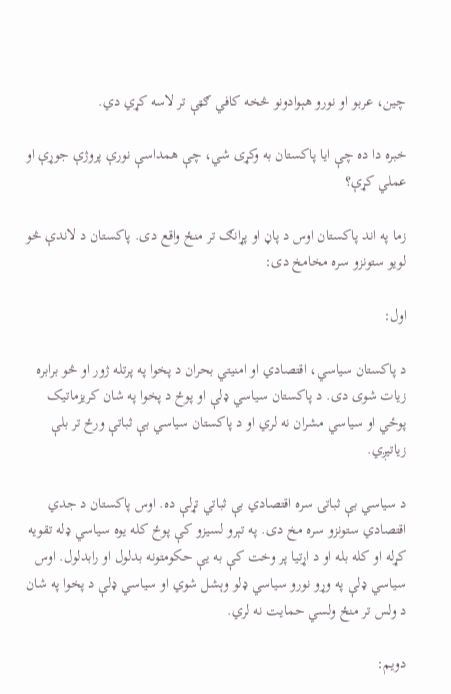چین، عربو او نورو هېوادونو څخه کافي ګټې تر لاسه کړي دي.

خبره دا ده چې ایا پاکستان به وکړی شي، چې همداسې نورې پروژې جوړې او عملي کړې؟

زما په اند پاکستان اوس د پاڼ او پړانګ تر منځ واقع دی. پاکستان د لاندې څو لویو ستونزو سره مخامخ دی:

اول:

د پاکستان سیاسي، اقتصادي او امنیتي بحران د پخوا په پرتله ژور او څو برابره زیات شوی دی. د پاکستان سیاسي ډلې او پوځ د پخوا په شان کریزماتیک پوځي او سیاسي مشران نه لري او د پاکستان سیاسي بې ثباتې ورځ تر بلې زیاتیږي.

د سیاسي بې ثباتۍ سره اقتصادي بې ثباتي تړلې ده. اوس پاکستان د جدي اقتصادي ستونزو سره مخ دی. په تېرو لسیزو کې پوځ کله یوه سیاسي ډله تقویه کړله او کله بله او د اړتیا پر وخت کې به یې حکومتونه بدلول او رابدلول. اوس سیاسي ډلې په وړو نورو سیاسي ډلو وېشل شوي او سیاسي ډلې د پخوا په شان د ولس تر منځ ولسي حمایت نه لري.

دویم: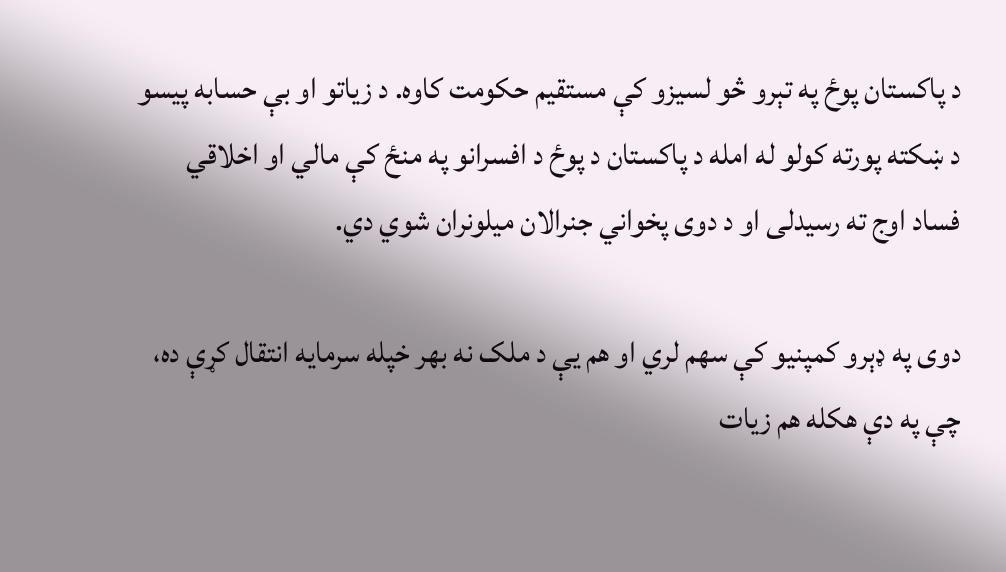د پاکستان پوځ په تېرو څو لسیزو کې مستقیم حکومت کاوه. د زیاتو او بې حسابه پيسو د ښکته پورته کولو له امله د پاکستان د پوځ د افسرانو په منځ کې مالي او اخلاقي فساد اوج ته رسیدلی او د دوی پخواني جنرالان میلونران شوي دي.

دوی په ډېرو کمپنیو کې سهم لري او هم یې د ملک نه بهر خپله سرمایه انتقال کړې ده، چې په دې هکله هم زیات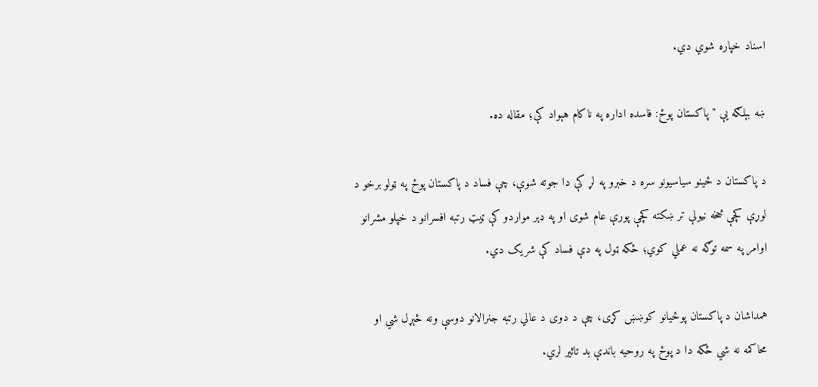اسناد خپاره شوي دي.

ښه بېلګه یې "پاکستان پوځ: فاسده اداره په ناکام هېواد کې؛ مقاله ده.

د پاکستان د ځینو سیاسیونو سره د خبرو په لړ کې دا جوته شوې، چې فساد د پاکستان پوځ په ټولو برخو د لوړې کچې څخه نیولې تر ښکته کچې پورې عام شوی او په ډېر مواردو کې ټیټ رتبه افسرانو د خپلو مشرانو اوامر په سمه توګه نه عملي کوي؛ ځکه ټول په دې فساد کې شریک دي.

همداشان د پاکستان پوځیانو کوښښ کړی، چې د دوی د عالي رتبه جنرالانو دوسې ونه څېړل شي او محاکمه نه شي ځکه دا د پوځ په روحیه باندې بد تاثیر لري.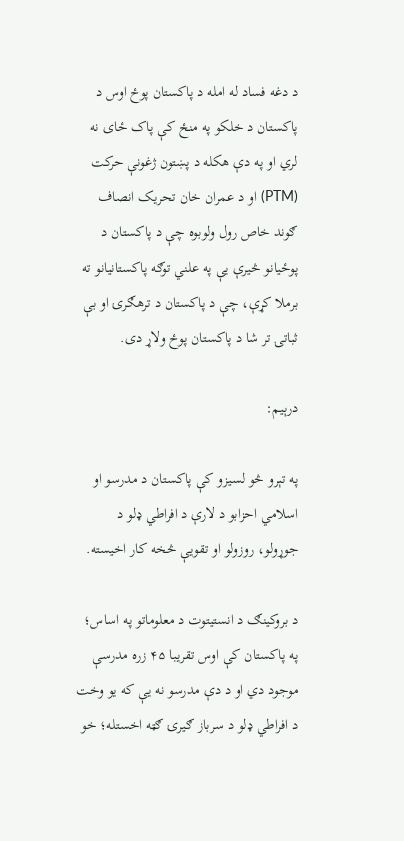د دغه فساد له امله د پاکستان پوځ اوس د پاکستان د خلکو په منځ کې پاک ځای نه لري او په دې هکله د پښتون ژغونې حرکت (PTM) او د عمران خان تحریک انصاف ګوند خاص رول ولوبوه چې د پاکستان د پوځیانو څیرې یې په علني توګه پاکستانیانو ته برملا کړې، چې د پاکستان د ترهګرۍ او بې ثباتۍ تر شا د پاکستان پوځ ولاړ دی.

درېیم:

په تېرو څو لسیزو کې پاکستان د مدرسو او اسلامي احزابو د لارې د افراطي ډلو د جوړولو، روزولو او تقويې څخه کار اخیسته.

د بروکینګ د انستیتوت د معلوماتو په اساس؛ په پاکستان کې اوس تقریبا ۴۵ زره مدرسې موجود دي او د دې مدرسو نه یې که یو وخت د افراطي ډلو د سرباز ګیرۍ ګټه اخستله؛ خو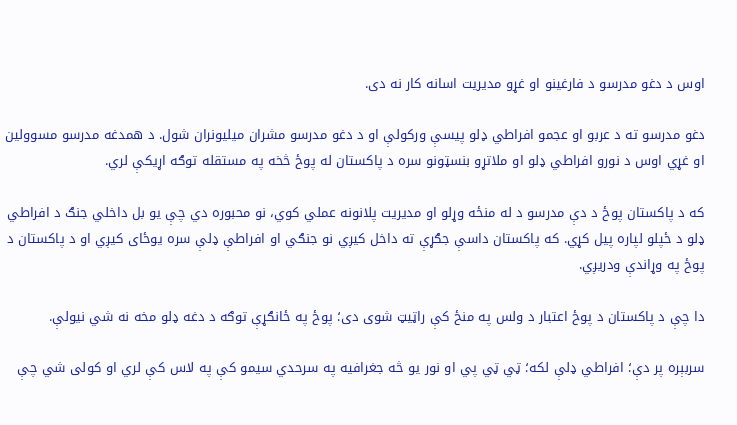اوس د دغو مدرسو د فارغینو او غړو مدیریت اسانه کار نه دی.

دغو مدرسو ته د عربو او عجمو افراطي ډلو پیسې ورکولې او د دغو مدرسو مشران میلیونران شول. د همدغه مدرسو مسوولین او غړي اوس د نورو افراطي ډلو او ملاتړو بنسټونو سره د پاکستان له پوځ څخه په مستقله توګه اړیکې لري.

که د پاکستان پوځ د دې مدرسو د له منځه وړلو او مدیریت پلانونه عملي کوي، نو محبوره دي چې یو بل داخلي جنګ د افراطي ډلو د ځپلو لپاره پيل کړي. که پاکستان داسې جګړې ته داخل کیږي نو جنګي او افراطې ډلې سره یوځای کیږي او د پاکستان د پوځ په وړاندې ودریږي.

دا چې د پاکستان د پوځ اعتبار د ولس په منځ کې راټیټ شوی دی؛ پوځ په ځانګړې توګه د دغه ډلو مخه نه شي نیولې.

سربېره پر دې؛ افراطي ډلې لکه؛ ټي ټي پي او نور يو څه جغرافیه په سرحدي سیمو کې په لاس کې لري او کولی شي چې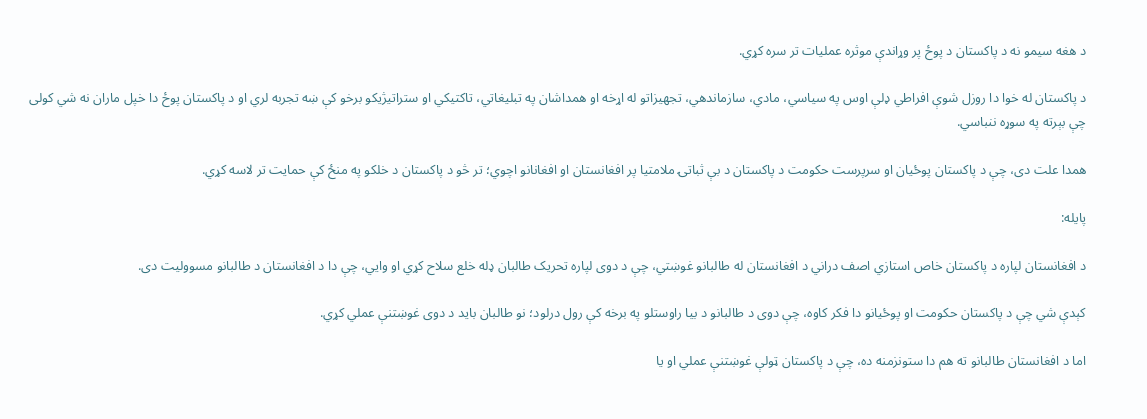د هغه سیمو نه د پاکستان د پوځ پر وړاندې موثره عملیات تر سره کړي.

د پاکستان له خوا دا روزل شوې افراطي ډلې اوس په سیاسي، مادي، سازماندهي، تجهیزاتو له اړخه او همداشان په تبلیغاتي، تاکتیکي او ستراتیژیکو برخو کې ښه تجربه لري او د پاکستان پوځ دا خپل ماران نه شي کولی چې بېرته په سوړه ننباسي.

همدا علت دی، چې د پاکستان پوځیان او سرپرست حکومت د پاکستان د بې ثباتۍ ملامتیا پر افغانستان او افغانانو اچوي؛ تر څو د پاکستان د خلکو په منځ کې حمایت تر لاسه کړي.

پایله:

د افغانستان لپاره د پاکستان خاص استازي اصف دراني د افغانستان له طالبانو غوښتي، چې د دوی لپاره تحریک طالبان ډله خلع سلاح کړي او وایي، چې دا د افغانستان د طالبانو مسوولیت دی.

کېدې شي چې د پاکستان حکومت او پوځیانو دا فکر کاوه، چې دوی د طالبانو د بیا راوستلو په برخه کې رول درلود؛ نو طالبان باید د دوی غوښتنې عملي کړي.

اما د افغانستان طالبانو ته هم دا ستونزمنه ده، چې د پاکستان ټولې غوښتنې عملي او یا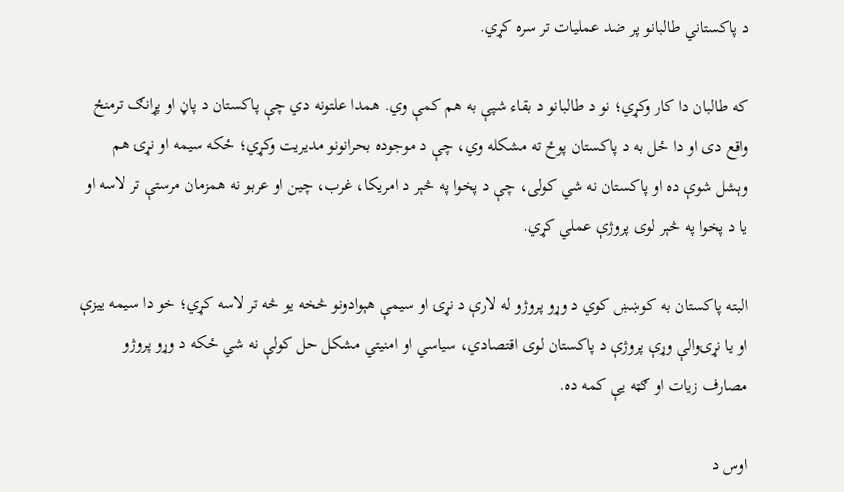د پاکستاني طالبانو پر ضد عملیات تر سره کړي.

که طالبان دا کار وکړي؛ نو د طالبانو د بقاء شپې به هم کمې وي. همدا علتونه دي چې پاکستان د پاڼ او پړانګ ترمنځ واقع دی او دا ځل به د پاکستان پوځ ته مشکله وي، چې د موجوده بحرانونو مدیریت وکړي؛ ځکه سیمه او نړۍ هم وېشل شوې ده او پاکستان نه شي‌ کولی، چې د پخوا په څېر د امریکا، غرب، چین او عربو نه همزمان مرستې تر لاسه او یا د پخوا په څېر لوی پروژې عملي کړي.

البته پاکستان به کوښښ کوي د وړو پروژو له لارې د نړۍ او سیمې هېوادونو څخه یو څه تر لاسه کړي؛ خو دا سیمه ییزې او یا نړۍوالې وړې پروژې د پاکستان لوی اقتصادي، سیاسي او امنیتي مشکل حل کولې نه شي ځکه د وړو پروژو مصارف زیات او ګټه یې کمه ده.

اوس د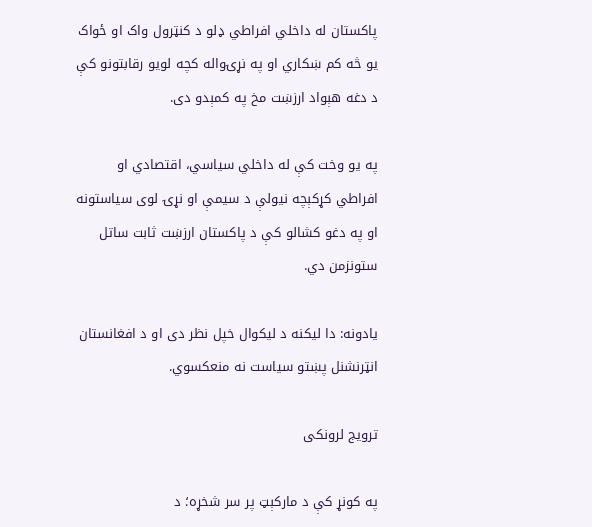پاکستان له داخلي افراطي ډلو د کنټرول واک او ځواک یو څه کم ښکاري او په نړۍواله کچه لویو رقابتونو کې د دغه هېواد ارزښت مخ په کمېدو دی.

په یو وخت کې له داخلي سیاسي، اقتصادي او افراطي کړکېچه نیولې د سیمې او نړۍ لوی سیاستونه او په دغو کشالو کې د پاکستان ارزښت ثابت ساتل ستونزمن دي.

یادونه: دا لیکنه د لیکوال خپل نظر دی او د افغانستان انټرنشنل پښتو سیاست نه منعکسوي.

ترویج لرونکی

په کونړ کې د مارکېټ پر سر شخړه؛ د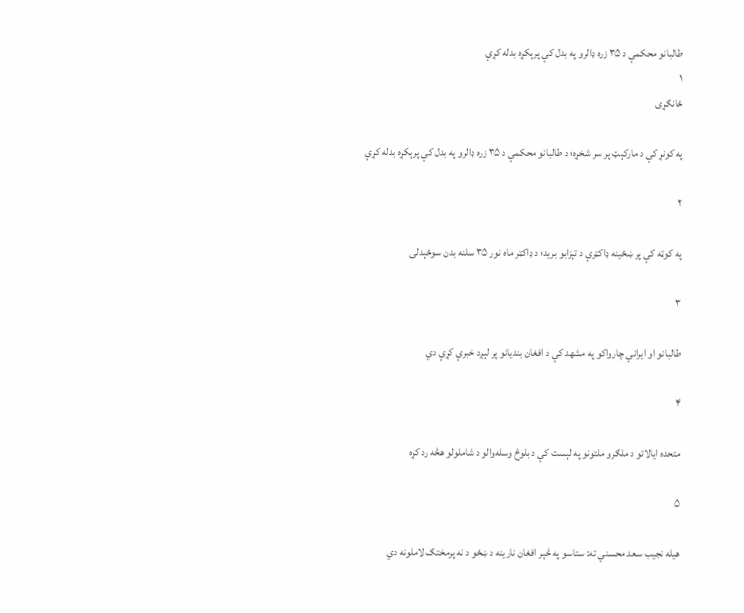طالبانو محکمې د ۳۵ زره ډالرو په بدل کې پرېکړه بدله کړې
۱
ځانګړی

په کونړ کې د مارکېټ پر سر شخړه؛ د طالبانو محکمې د ۳۵ زره ډالرو په بدل کې پرېکړه بدله کړې

۲

په کوټه کې پر ښځینه ډاکټرې د تېزابو برید؛ د ډاکټر ماه نور ۳۵ سلنه بدن سوځېدلی

۳

طالبانو او ایراني چارواکو په مشهد کې د افغان بندیانو پر لېږد خبرې کړې دي

۴

متحده ایالاتو د ملګرو ملتونو په لېست کې د بلوڅ وسله‌والو د شاملولو هڅه رد کړه

۵

هيله نجيب سعد محسني ته: ستاسو په څېر افغان نارينه د ښځو د نه پرمختګ لاملونه دي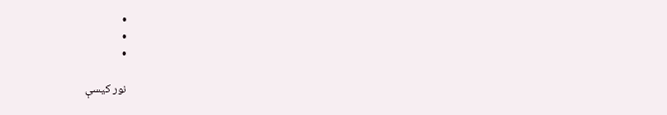•
•
•

نور کیسې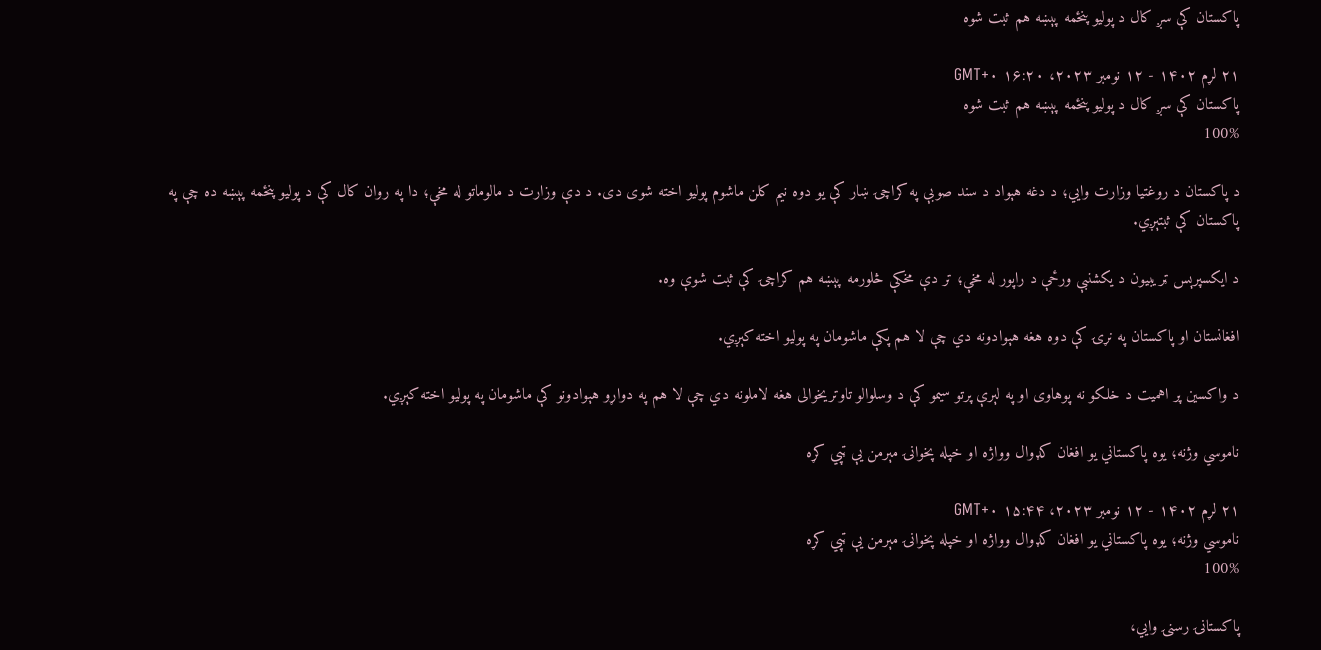پاکستان کې سږ کال د پولیو پنځمه پېښه هم ثبت شوه

۲۱ لړم ۱۴۰۲ - ۱۲ نومبر ۲۰۲۳، ۱۶:۲۰ GMT+۰
پاکستان کې سږ کال د پولیو پنځمه پېښه هم ثبت شوه
100%

د پاکستان د روغتیا وزارت وايي؛ د دغه هېواد د سند صوبې په کراچۍ ښار کې یو دوه نیم کلن ماشوم پولیو اخته شوی دی. د دې وزارت د مالوماتو له مخې؛ دا په روان کال کې د پولیو پنځمه پېښه ده چې په پاکستان کې ثبتېږي.

د ایکسپرېس ټریبیون د یکشنبې ورځې د راپور له مخې؛ تر دې مخکې څلورمه پېښه هم کراچۍ کې ثبت شوې وه.

افغانستان او پاکستان په نړۍ کې دوه هغه هېوادونه دي چې لا هم پکې ماشومان په پولیو اخته کېږي.

د واکسین پر اهمیت د خلکو نه پوهاوی او په لېرې پرتو سیمو کې د وسلوالو تاوتریخوالی هغه لاملونه دي چې لا هم په دواړو هېوادونو کې ماشومان په پولیو اخته کېږي.

ناموسي وژنه؛ یوه پاکستاني یو افغان کډوال وواژه او خپله پخوانۍ مېرمن یې ټپي کړه

۲۱ لړم ۱۴۰۲ - ۱۲ نومبر ۲۰۲۳، ۱۵:۴۴ GMT+۰
ناموسي وژنه؛ یوه پاکستاني یو افغان کډوال وواژه او خپله پخوانۍ مېرمن یې ټپي کړه
100%

پاکستانۍ رسنۍ وايي،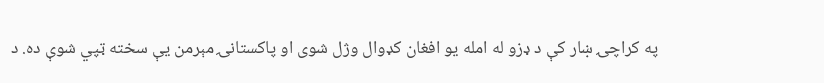په کراچۍ ښار کې د ډزو له امله یو افغان کډوال وژل شوی او پاکستانۍ مېرمن یې سخته ټپي شوې ده. د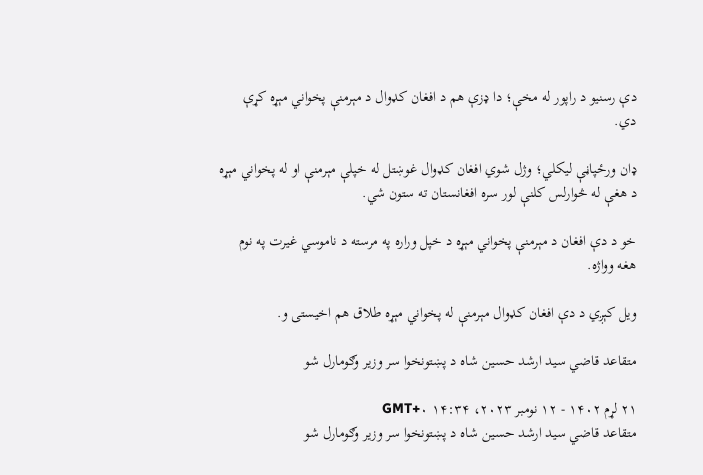دې رسنیو د راپور له مخې؛ دا ډزې هم د افغان کډوال د مېرمنې پخواني مېړه کړې دي.

ډان ورځپاڼې لیکلي؛ وژل شوي افغان کډوال غوښتل له خپلې مېرمنې او له پخواني مېړه د هغې له څوارلس کلنې لور سره افغانستان ته ستون شي.

خو د دې افغان د مېرمنې پخواني مېړه د خپل وراره په مرسته د ناموسي غیرت په نوم هغه وواژه.

ویل کېږي د دې افغان کډوال مېرمنې له پخواني مېړه طلاق هم اخیستی و.

متقاعد قاضي سید ارشد حسین شاه د پښتونخوا سر وزیر وګومارل شو

۲۱ لړم ۱۴۰۲ - ۱۲ نومبر ۲۰۲۳، ۱۴:۳۴ GMT+۰
متقاعد قاضي سید ارشد حسین شاه د پښتونخوا سر وزیر وګومارل شو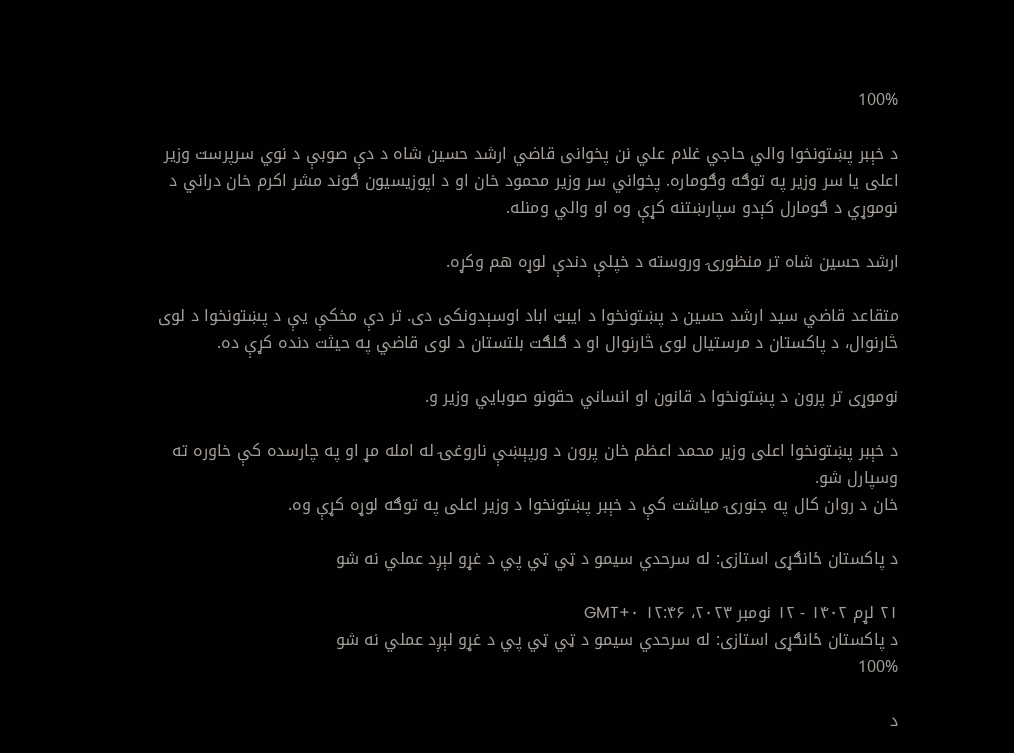100%

د خېبر پښتونخوا والي حاجي غلام علي نن پخوانی قاضي ارشد حسین شاه د دې صوبې د نوي سرپرست وزیر اعلی یا سر وزیر په توګه وګوماره. پخواني سر وزیر محمود خان او د اپوزیسیون ګوند مشر اکرم خان دراني د نوموړي د ګومارل کېدو سپارښتنه کړې وه او والي ومنله.

ارشد حسین شاه تر منظورۍ وروسته د خپلې دندې لوړه هم وکړه.

متقاعد قاضي سید ارشد حسین د پښتونخوا د ایبټ اباد اوسېدونکی دی. تر دې مخکې یې د پښتونخوا د لوی څارنوال، د پاکستان د مرستیال لوی څارنوال او د ګلګت بلتستان د لوی قاضي په حیثت دنده کړې ده.

نوموړی تر پرون د پښتونخوا د قانون او انساني حقونو صوبايي وزیر و.

د خېبر پښتونخوا اعلی وزیر محمد اعظم خان پرون د ورپېښې ناروغۍ له امله مړ او په چارسده کې خاوره ته وسپارل شو.
خان د روان کال په جنورۍ میاشت کې د خېبر پښتونخوا د وزیر اعلی په توګه لوړه کړې وه.

د پاکستان ځانګړی استازی: له سرحدي سیمو د ټي ټي پي د غړو لېږد عملي نه شو

۲۱ لړم ۱۴۰۲ - ۱۲ نومبر ۲۰۲۳، ۱۲:۴۶ GMT+۰
د پاکستان ځانګړی استازی: له سرحدي سیمو د ټي ټي پي د غړو لېږد عملي نه شو
100%

د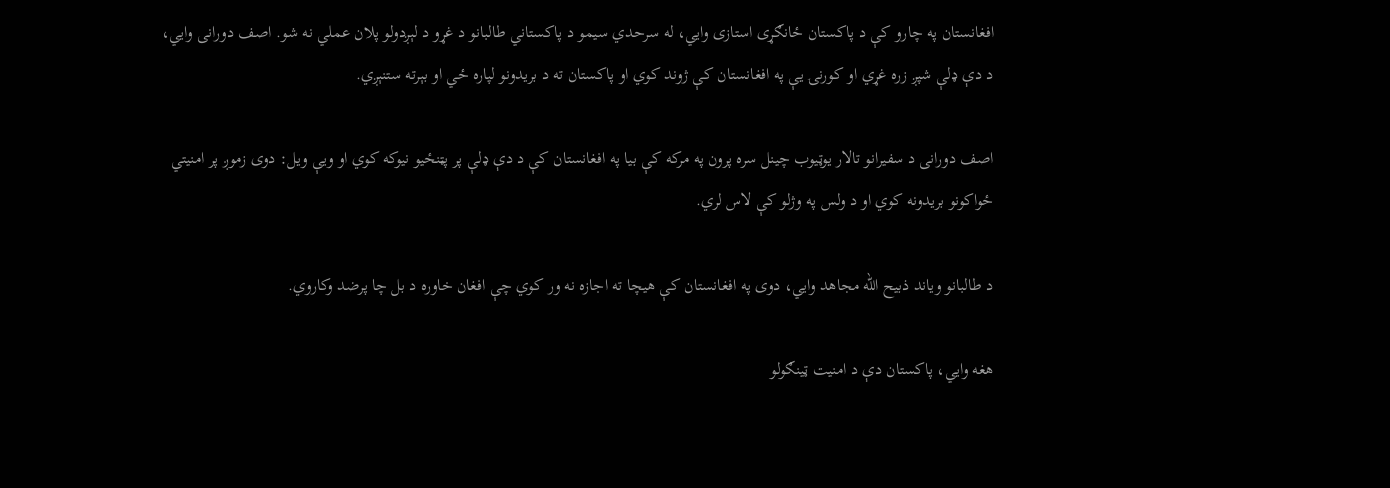افغانستان په چارو کې د پاکستان ځانګړی استازی وايي، له سرحدي سیمو د پاکستاني طالبانو د غړو د لېږدولو پلان عملي نه شو. اصف دورانی وايي، د دې ډلې شپږ زره غړي او کورنۍ یې په افغانستان کې ژوند کوي او پاکستان ته د بریدونو لپاره ځي او بېرته ستنېږي.

اصف دورانی د سفیرانو تالار یوټیوب چینل سره پرون په مرکه کې بیا په افغانستان کې د دې ډلې پر پټنځیو نیوکه کوي او ویې ویل: دوی زموږ پر امنیتي ځواکونو بریدونه کوي او د ولس په وژلو کې لاس لري.

د طالبانو ویاند ذبیح الله مجاهد وايي، دوی په افغانستان کې هیچا ته اجازه نه ور کوي چې افغان خاوره د بل چا پرضد وکاروي.

هغه وايي، پاکستان دې د امنیت ټینګولو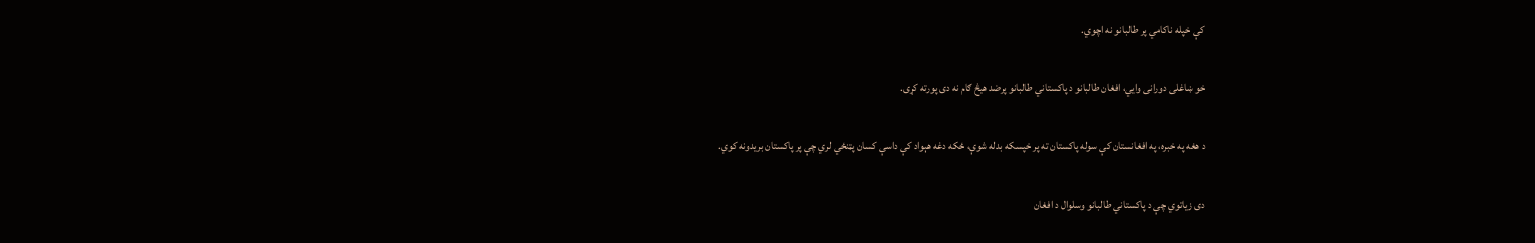کې خپله ناکامي پر طالبانو نه اچوي.

خو ښاغلی دورانی وايي، افغان طالبانو د پاکستاني طالبانو پرضد هیڅ ګام نه دی پورته کړی.

د هغه په خبره، په افغانستان کې سوله پاکستان ته پر خپسکه بدله شوې، ځکه دغه هېواد کې داسې کسان پټنځي لري چې پر پاکستان بریدونه کوي.

دی زیاتوي چې د پاکستاني طالبانو وسلوال د افغان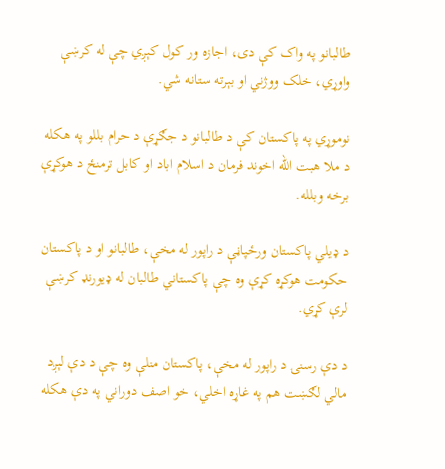طالبانو په واک کې دی، اجازه ور کول کېږي چې له کرښې واوړي، خلک ووژني او بېرته ستانه شي.

نوموړي په پاکستان کې د طالبانو د جګړې د حرام بللو په هکله د ملا هبت الله اخوند فرمان د اسلام اباد او کابل ترمنځ د هوکړې برخه وبلله.

د ډیلي پاکستان ورځپاڼې د راپور له مخې، طالبانو او د پاکستان حکومت هوکړه کړې وه چې پاکستاني طالبان له ډیورنډ کرښې لرې کړي.

د دې رسنۍ د راپور له مخې، پاکستان منلې وه چې د دې لېږد مالي لګښت هم په غاړه اخلي، خو اصف دوراني په دې هکله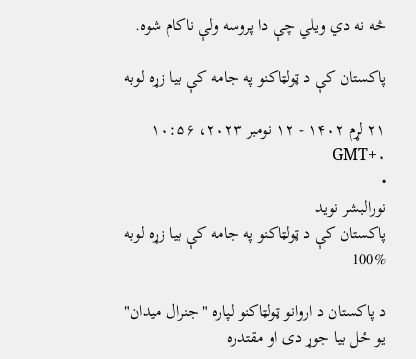څه نه دي ویلي چې دا پروسه ولې ناکام شوه.

پاکستان کې د ټولټاکنو په جامه کې بيا زړه لوبه

۲۱ لړم ۱۴۰۲ - ۱۲ نومبر ۲۰۲۳، ۱۰:۵۶ GMT+۰
•
نورالبشر نوید
پاکستان کې د ټولټاکنو په جامه کې بيا زړه لوبه
100%

د پاکستان د اروانو ټولټاکنو لپاره "جنرال میدان" يو ځل بيا جوړ دی او مقتدره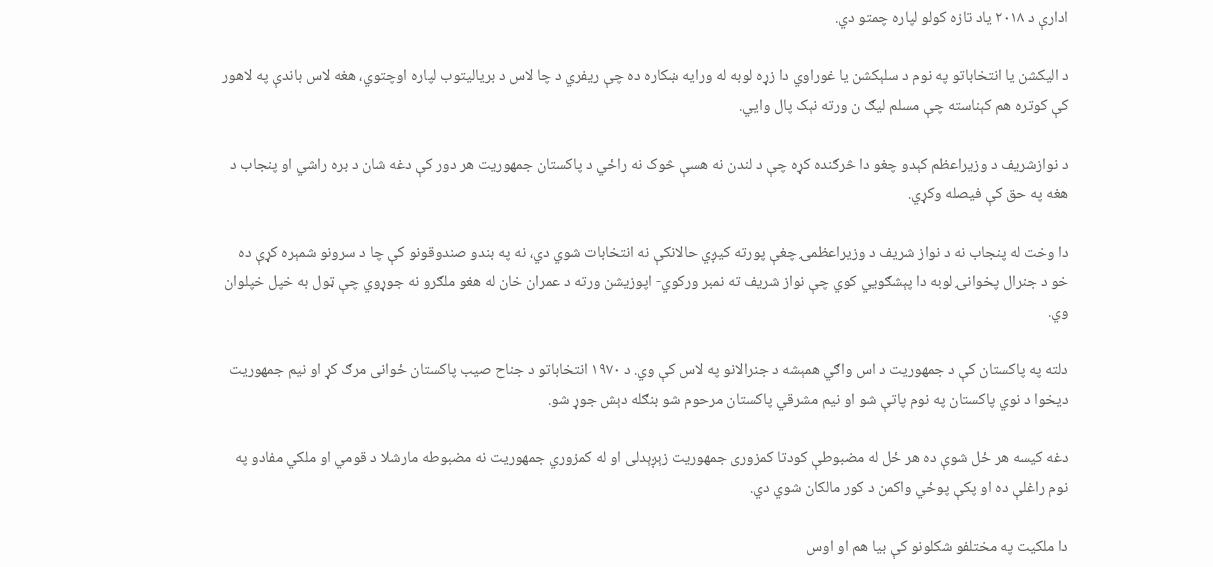ادارې د ۲۰۱۸ ياد تازه کولو لپاره چمتو دي.

د اليکشن یا انتخاباتو په نوم د سلېکشن یا غوراوي دا زړه لوبه له ورايه ښکاره ده چې ريفري د چا لاس د برياليتوب لپاره اوچتوي، هغه لاس باندې په لاهور کې کوتره هم کېناسته چې مسلم ليګ ن ورته نېک پال وايي.

د نوازشريف د وزيراعظم کېدو چغو دا څرګنده کړه چې د لندن نه هسې څوک نه راځي د پاکستان جمهوريت هر دور کې دغه شان د بره راشي او پنجاب د هغه په حق کې فیصله وکړي.

دا وخت له پنجاب نه د نواز شريف د وزيراعظمۍ چغې پورته کيږي حالانکې نه انتخابات شوي دي، نه په بندو صندوقونو کې چا د سرونو شمېره کړې ده خو د جنرال پخوانۍ لوبه دا پېشګویي کوي چې نواز شريف ته نمبر ورکوي- اپوزيشن ورته د عمران خان له هغو ملګرو نه جوړوي چې ټول به خپل خپلوان وي.

دلته په پاکستان کې د جمهوريت د اس واګي همېشه د جنرالانو په لاس کې وي. د ۱۹۷۰ انتخاباتو د جناح صیب پاکستان ځوانی مرګ کړ او نيم جمهوريت ديخوا د نوي پاکستان په نوم پاتې شو او نيم مشرقي پاکستان مرحوم شو بنګله دېش جوړ شو.

دغه کیسه هر ځل شوې ده هر ځل له مضبوطې کودتا کمزوری جمهوريت زېږېدلی او له کمزوري جمهوريت نه مضبوطه مارشلا د قومي او ملکي مفادو په نوم راغلې ده او پکې پوځي واکمن د کور مالکان شوي دي.

دا ملکيت په مختلفو شکلونو کې بيا هم او اوس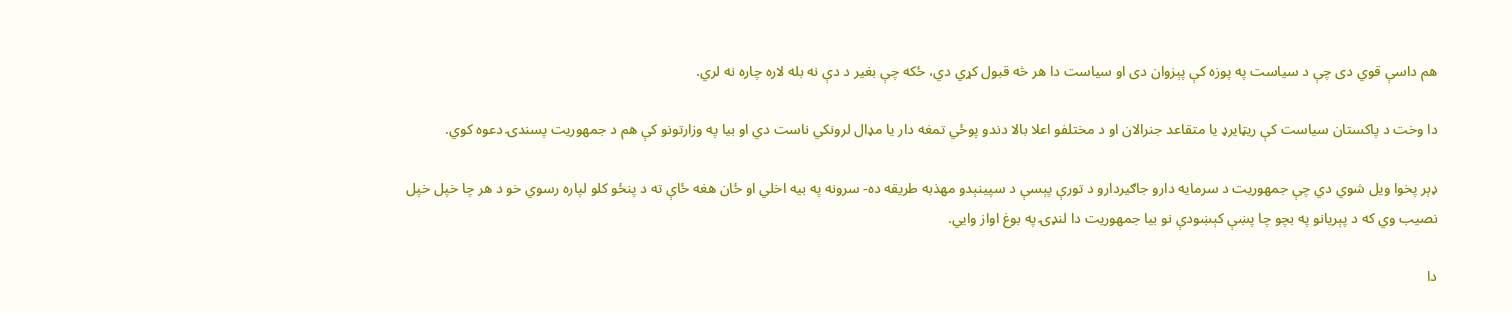هم داسې قوي دی چې د سياست په پوزه کې پېزوان دی او سياست دا هر څه قبول کړي دي، ځکه چې بغیر د دې نه بله لاره چاره نه لري.

دا وخت د پاکستان سياست کې ريټايرډ یا متقاعد جنرالان او د مختلفو اعلا بالا دندو پوځي تمغه دار یا مډال لرونکي ناست دي او بيا په وزارتونو کې هم د جمهوريت پسندۍ دعوه کوي.

ډېر پخوا ويل شوي دي چې جمهوريت د سرمايه دارو جاګيردارو د تورې پېسې د سپينېدو مهذبه طريقه ده- سرونه په بيه اخلي او ځان هغه ځاې ته د پنځو کلو لپاره رسوي خو د هر چا خپل خپل نصيب وي که د پېريانو په بچو چا پښې کېښودې نو بيا جمهوريت دا لنډۍ په بوغ اواز وايي.

دا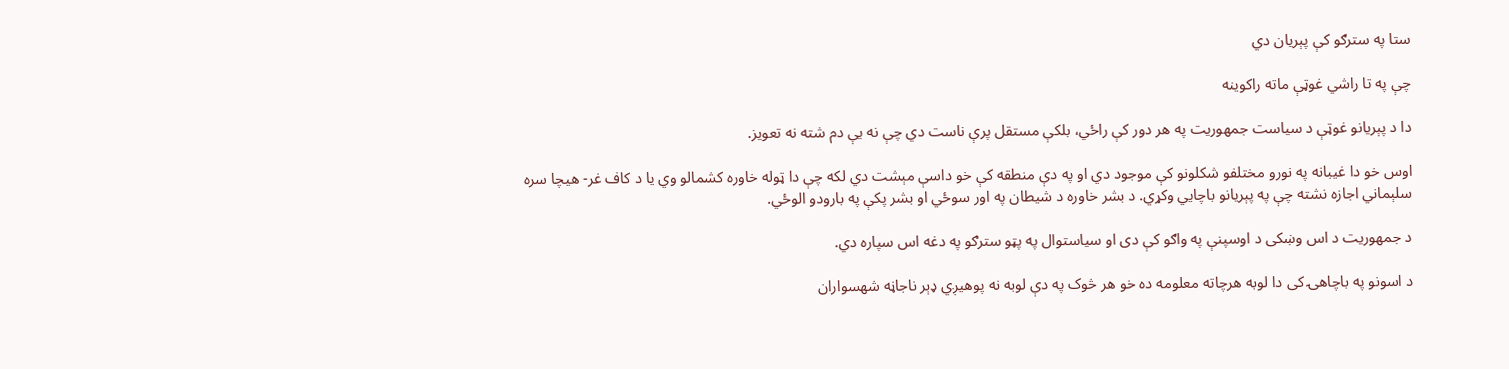ستا په سترګو کې پېريان دي

چې په تا راشي غوټې ماته راکوينه

دا د پېريانو غوټې د سياست جمهوريت په هر دور کې راځي، بلکې مستقل پرې ناست دي چې نه یې دم شته نه تعويز.

اوس خو دا غیبانه په نورو مختلفو شکلونو کې موجود دي او په دې منطقه کې خو داسې مېشت دي لکه چې دا ټوله خاوره کشمالو وي يا د کاف غر- هيچا سره سلېماني اجازه نشته چې په پېريانو باچایي وکړي. د بشر خاوره د شیطان په اور سوځي او بشر پکې په بارودو الوځي.

د جمهوريت د اس وښکی د اوسپنې په واګو کې دی او سياستوال په پټو سترګو په دغه اس سپاره دي.

د اسونو په باچاهۍ کی دا لوبه هرچاته معلومه ده خو هر څوک په دې لوبه نه پوهيږي ډېر ناجاڼه شهسواران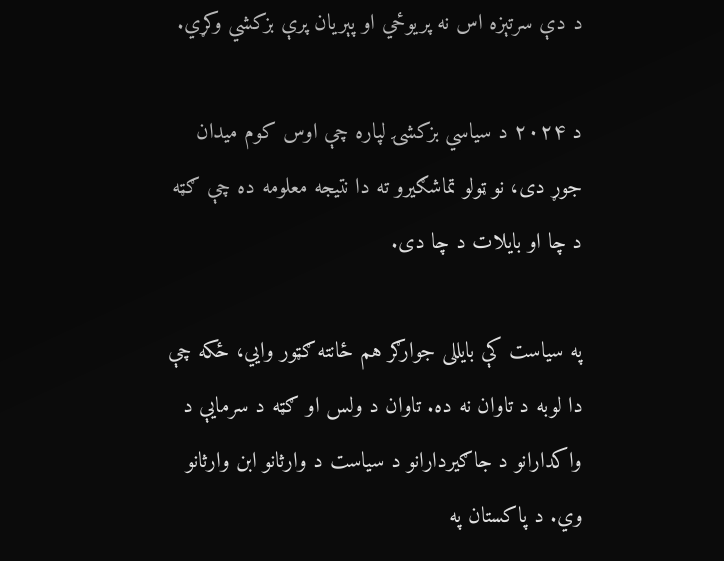د دې سرتېزه اس نه پريوځي او پېريان پرې بزکشي وکړي.

د ۲۰۲۴ د سياسي بزکشۍ لپاره چې اوس کوم میدان جوړ دی، نو ټولو تماشګيرو ته دا نتيجه معلومه ده چې ګټه د چا او بايلات د چا دی.

په سياست کې بايللی جوارګر هم ځانته ګټور وایي، ځکه چې دا لوبه د تاوان نه ده. تاوان د ولس او ګټه د سرمایې د واکدارانو د جاګيردارانو د سياست د وارثانو ابن وارثانو وي. د پاکستان په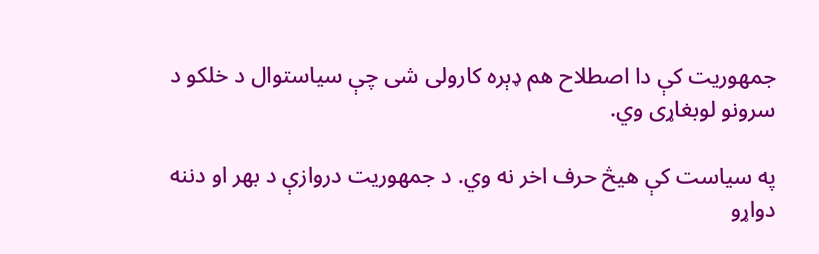جمهوريت کې دا اصطلاح هم ډېره کارولی شی چې سیاستوال د خلکو د سرونو لوبغاړی وي.

په سياست کې هيڅ حرف اخر نه وي. د جمهوريت دروازې د بهر او دننه دواړو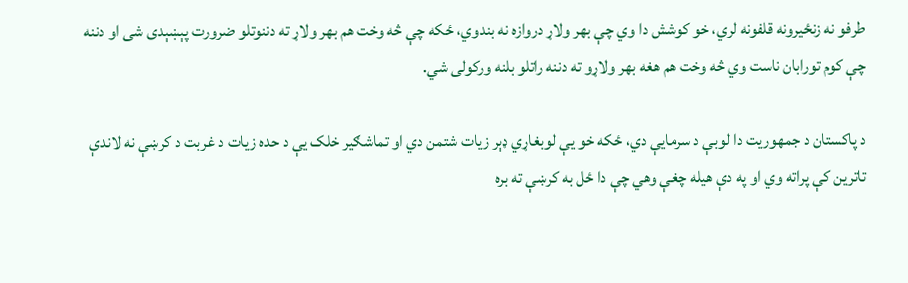طرفو نه زنځيرونه قلفونه لري، خو کوشش دا وي چې بهر ولاړ دروازه نه بندوي، ځکه چې څه وخت هم بهر ولاړ ته دننوتلو ضرورت پېښېدی شی او دننه چې کوم تورابان ناست وي څه وخت هم هغه بهر ولاړو ته دننه راتلو بلنه ورکولی شي.

د پاکستان د جمهوريت دا لوبې د سرمایې دي، ځکه خو یې لوبغاړي ډېر زيات شتمن دي او تماشګير خلک یې د حده زيات د غربت د کرښې نه لاندې تاترين کې پراته وي او په دې هيله چغې وهي چې دا ځل به کرښې ته بره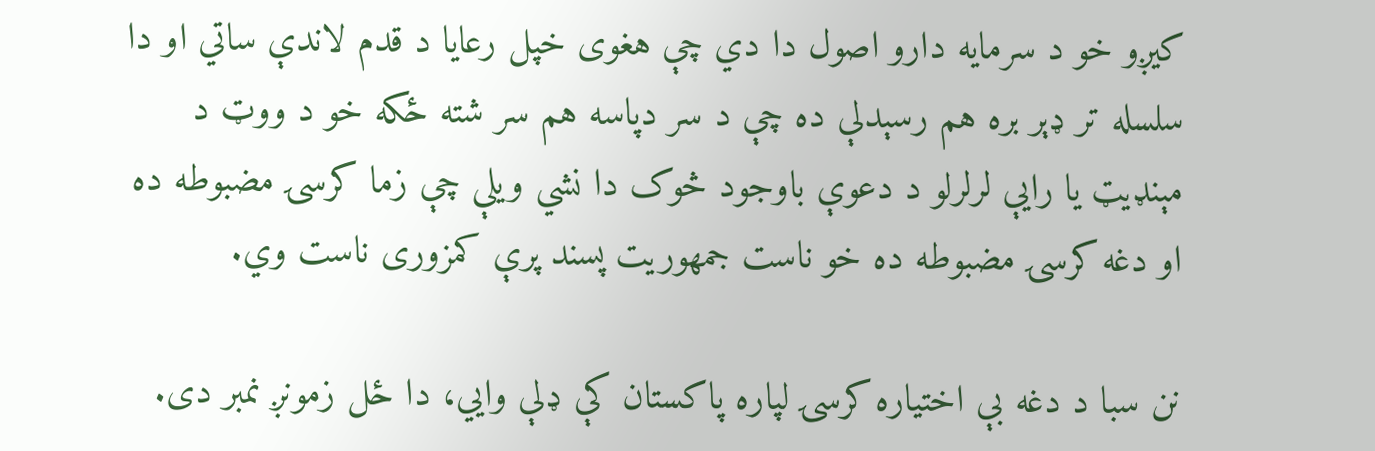کيږو خو د سرمايه دارو اصول دا دي چې هغوی خپل رعايا د قدم لاندې ساتي او دا سلسله تر ډېر بره هم رسېدلې ده چې د سر دپاسه هم سر شته ځکه خو د ووټ د مېنډيټ یا رایې لرلرلو د دعوې باوجود څوک دا نشي ويلې چې زما کرسۍ مضبوطه ده او دغه کرسۍ مضبوطه ده خو ناست جمهوريت پسند پرې کمزوری ناست وي.

نن سبا د دغه بې اختياره کرسۍ لپاره پاکستان کې ډلې وایي، دا ځل زمونږ نمبر دی.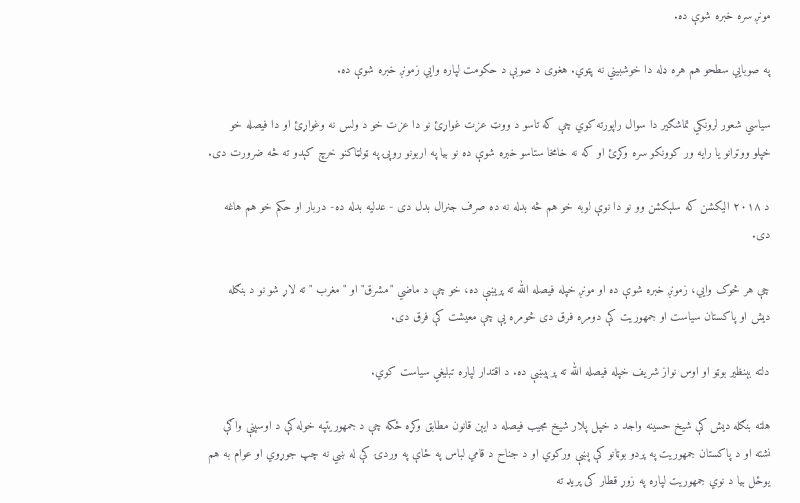مونږ سره خبره شوې ده.

په صوبایي سطحو هم هره ډله دا خوشبيني نه پټوي. هغوی د صوبې د حکومت لپاره وایي زمونږ خبره شوې ده.

سياسي شعور لرونکي تماشګير دا سوال راپورته کوي چې که تاسو د ووټ عزت غواړئ نو دا عزت خو د ولس نه وغواړئ او دا فیصله خو خپلو ووټرانو یا رایه ور کوونکو سره وکړئ او که نه خامخا ستاسو خبره شوې ده نو بيا په اربونو روپۍ په ټولټاکنو خرچ کېدو ته څه ضرورت دی.

د ۲۰۱۸ اليکشن که سلېکشن وو نو دا نوې لوبه خو هم څه بدله نه ده صرف جنرال بدل دی - عدليه بدله ده- دربار او حکم خو هم هاغه دی.

چې هر څوک وایي، زمونږ خبره شوې ده او مونږ خپله فیصله الله ته پريښې ده، خو چې د ماضي "مشرق" او "مغرب " ته لاړ شو نو د بنګله ديش او پاکستان سياست او جمهوريت کې دومره فرق دی څومره یې چې معيشت کې فرق دی.

دلته بېنظير بوټو او اوس نواز شريف خپله فیصله الله ته پرېيښې ده. د اقتدار لپاره تبليغي سياست کوي.

هلته بنګله ديش کې شيخ حسينه واجد د خپل پلار شيخ مجيب فیصله د ايېن قانون مطابق وکړه ځکه چې د جمهوريتپه خوله کې د اوسپنې واګې نشته او د پاکستان جمهوريت په پردو بوټانو کې پښې ورکوي او د جناح د قامي لباس په ځاې په وردۍ کې له ښي نه چپ جوړوي او عوام به هم يوځل بيا د نوي جمهوريت لپاره په زوړ قطار کی پريډ ته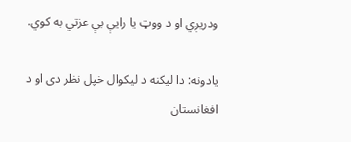ودريږي او د ووټ یا رایې بې عزتي به کوي.

یادونه: دا لیکنه د لیکوال خپل نظر دی او د افغانستان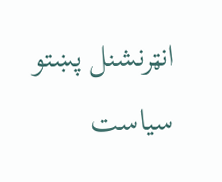انټرنشنل پښتو سیاست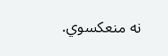نه منعکسوي.